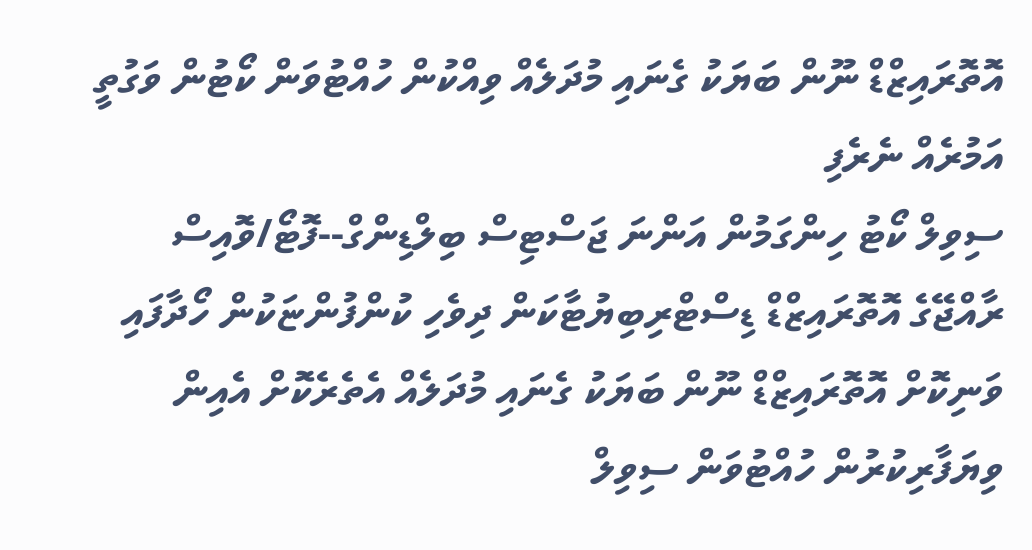އޮތޮރައިޒްޑް ނޫން ބަޔަކު ގެނައި މުދަލެއް ވިއްކުން ހުއްޓުވަން ކޯޓުން ވަގުތީ އަމުރެއް ނެރެފި
ސިވިލް ކޯޓު ހިންގަމުން އަންނަ ޖަސްޓިސް ބިލްޑިންގް--ފޮޓޯ/ވޮއިސް
ރާއްޖޭގެ އޮތޮރައިޒްޑް ޑިސްޓްރިބިޔުޓާކަން ދިވެހި ކުންފުންޏަކުން ހޯދާފައި ވަނިކޮށް އޮތޮރައިޒްޑް ނޫން ބަޔަކު ގެނައި މުދަލެއް އެތެރެކޮށް އެއިން ވިޔަފާރިކުރުން ހުއްޓުވަން ސިވިލް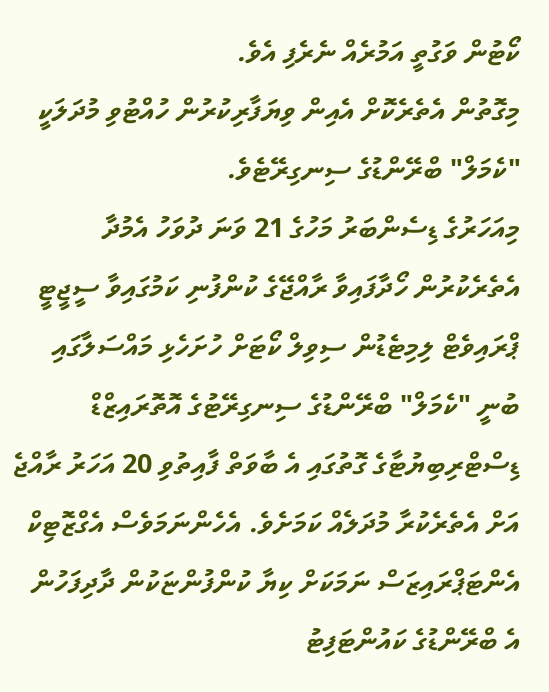ކޯޓުން ވަގުތީ އަމުރެއް ނެރެފި އެވެ.
މިގޮތުން އެތެރެކޮށް އެއިން ވިޔަފާރިކުރުން ހުއްޓުވި މުދަލަކީ "ކެމަލް" ބްރޭންޑުގެ ސިނގިރޭޓެވެ.
މިއަހަރުގެ ޑިސެންބަރު މަހުގެ 21 ވަނަ ދުވަހު އެމުދާ އެތެރެކުރުން ހޯދާފައިވާ ރާއްޖޭގެ ކުންފުނި ކަމުގައިވާ ސީޖީޓީ ޕްރައިވެޓް ލިމިޓެޑުން ސިވިލް ކޯޓަށް ހުށަހެޅި މައްސަލާގައި ބުނީ "ކެމަލް" ބްރޭންޑުގެ ސިނގިރޭޓުގެ އޮތޮރައިޒްޑް ޑިސްޓްރިބިޔުޓާގެ ގޮތުގައި އެ ބާވަތް ފާއިތުވި 20 އަހަރު ރާއްޖެ އަށް އެތެރެކުރާ މުދަލެއް ކަމަށެވެ. އެހެންނަމަވެސް އެގްޒޮޓިކް އެންޓަޕްރައިޒަސް ނަމަކަށް ކިޔާ ކުންފުންޏަކުން ދާދިފަހުން އެ ބްރޭންޑުގެ ކައުންޓަފިޓު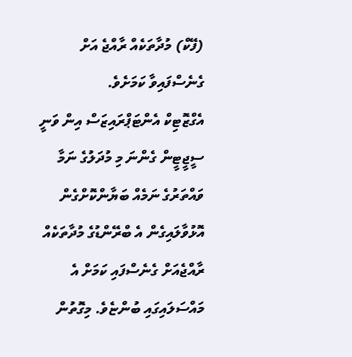(ފޭކް) މުދާތަކެއް ރާއްޖެ އަށް ގެނެސްފައިވާ ކަމަށެވެ.
އެގްޒޮޓިކް އެންޓަޕްރައިޒަސް އިން ވަނީ ސީޖީޓީން ގެންނަ މި މުދަލުގެ ނަމާ ވައްތަރުގެ ނަމެއް ބަޔާންކޮށްގެން އޮޅުވާލައިގެން އެ ބްރޭންޑުގެ މުދާތަކެއް ރާއްޖެއަށް ގެނެސްފައި ކަމަށް އެ މައްސަލައިގައި ބުންޏެވެ. މިގޮތުން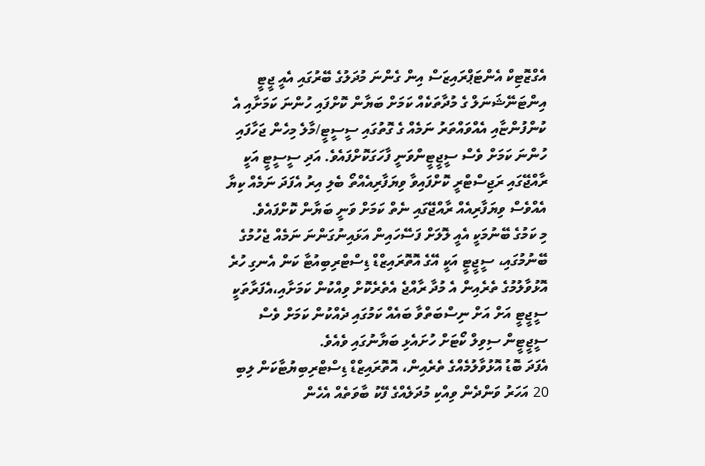އެގްޒޮޓިކް އެންޓަޕްރައިޒަސް އިން ގެންނަ މުދަލުގެ ބޭރުގައި އެއީ ޖީޓީ އިންޓަނޭޝަނަލް ގެ މުދާތަކެއް ކަމަށް ބަޔާން ކޮށްފައި ހުންނަ ކަމަށާއި އެ ކުންފުންޏާއި އެއްވައްތަރު ނަމެއް ގެ ގޮތުގައި ސީސީޓީ/މާލެ މިހެން ޖަހާފައި ހުންނަ ކަމަށް ވެސް ސީޖީޓީންވަނީ ފާހަގަކޮށްފައެވެ. އަދި ސީސީޓީ އަކީ ރާއްޖޭގައި ރަޖިސްޓްރީ ކޮށްފައިވާ ވިޔަފާރިއެއްތޯ ބެލި އިރު އެފަދަ ނަމެއް ކިޔާ އެއްވެސް ވިޔަފާރިއެއް ރާއްޖޭގައި ނެތް ކަމަށް ވަނީ ބަޔާން ކޮށްފައެވެ.
މި ކަމުގެ ބޭނުމަކީ އެއީ ލޮލަށް ފަސޭހައިން އަޅައިނުގަންނަ ނަމެއް ޖެހުމުގެ ބޭނުމުގައި، ސީޖީޓީ އަކީ އޭގެ އޮތޮރައިޒްޑް ޑިސްޓްރިބިއުޓާ ކަން އެނގި ހުރެ އޮޅުވާލުމުގެ ތެރެއިން އެ މުދާ ރާއްޖެ އެތެރެކޮށް ވިއްކުން ކަމަށާއި،އެފަރާތަކީ ސީޖީޓީ އަށް އަށް ނިސްބަތްވާ ބައެއް ކަމުގައި ދެއްކުން ކަމަށް ވެސް ސީޖީޓީން ސިވިލް ކޯޓަށް ހުށައެޅި ބަޔާނުގައި ވެއެވެ.
އެފަދަ ބޮޑު އޮޅުވާލުމެއްގެ ތެރެއިން، އޮތޮރައިޒްޑް ޑިސްޓްރިބިޔުޓާކަން ލިބި 20 އަހަރު ވަންދެން ވިއްކި މުދަލެއްގެ ފޭކު ބާވަތެއް އެހެން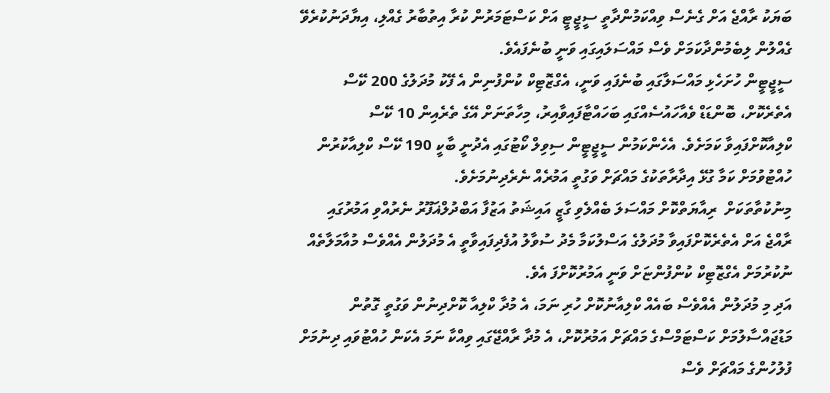ބަޔަކު ރާއްޖެ އަށް ގެނެސް ވިއްކަމުންދާތީ ސީޖީޓީ އަށް ކަސްޓަމަރުން ކުރާ އިތުބާރު ގެއްލި، އިޔާދަނުކުރެވޭ ގެއްލުން ލިބެމުންދާކަމަށް ވެސް މައްސަލައިގައި ވަނީ ބުނެފައެވެ.
ސީޖީޓީން ހުށަހެޅި މައްސަލާގައި ބުނެފައި ވަނީ، އެގްޒޮޓިކް ކުންފުނިން އެ ފޭކު މުދަލުގެ 200 ކޭސް އެތެރެކޮށް، ބޮންޑަޑް ވެއާހައުސެއްގައި ބަހައްޓާފައިވާއިރު، މިހާތަނަށް އޭގެ ތެރެއިން 10 ކޭސް ކްލިއާކޮށްފައިވާ ކަމަށެވެ. އެހެންކަމުން ސީޖީޓީން ސިވިލް ކޯޓުގައި އެދުނީ ބާކީ 190 ކޭސް ކްލިއާކުރުން ހުއްޓުވުމަށް ކަމާ ގުޅޭ އިދާރާތަކުގެ މައްޗަށް ވަގުތީ އަމުރެއް ނެރެދިނުމަށެވެ.
މިނުކުތާތަކަށް  ރިއާޔަތްކޮށް މައްސަލަ ބެއްލެވި ގާޒީ އައިޝަތު އަޒުފާ އަބްދުލްޣަފޫރު ނެރުއްވި އަމުރުގައި ރާއްޖެ އަށް އެތެރެކޮށްފައިވާ މުދަލުގެ އަސްލުކަމާ މެދު ސުވާލު އުފެދިފައިވާތީ އެ މުދަލުން އެއްވެސް މުއާމަލާތެއް ނުކުރުމަށް އެގްޒޮޓިކް ކުންފުންޏަށް ވަނީ އަމުރުކޮށްފަ އެވެ.
އަދި މި މުދަލުން އެއްވެސް ބައެއް ކްލިއާނުކޮށް ހުރި ނަމަ، އެ މުދާ ކްލިއާ ކޮށްދިނުން ވަގުތީ ގޮތުން މަޑުޖައްސާލުމަށް ކަސްޓަމްސްގެ މައްޗަށް އަމުރުކޮށް، އެ މުދާ ރާއްޖޭގައި ވިއްކާ ނަމަ އެކަން ހުއްޓުވައި ދިނުމަށް ފުލުހުންގެ މައްޗަށް ވެސް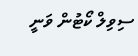ސިވިލް ކޯޓުން ވަނީ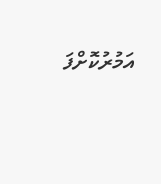އަމުރުކޮށްފަ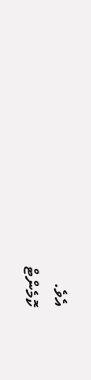އެވެ.
ކޮމެންޓް